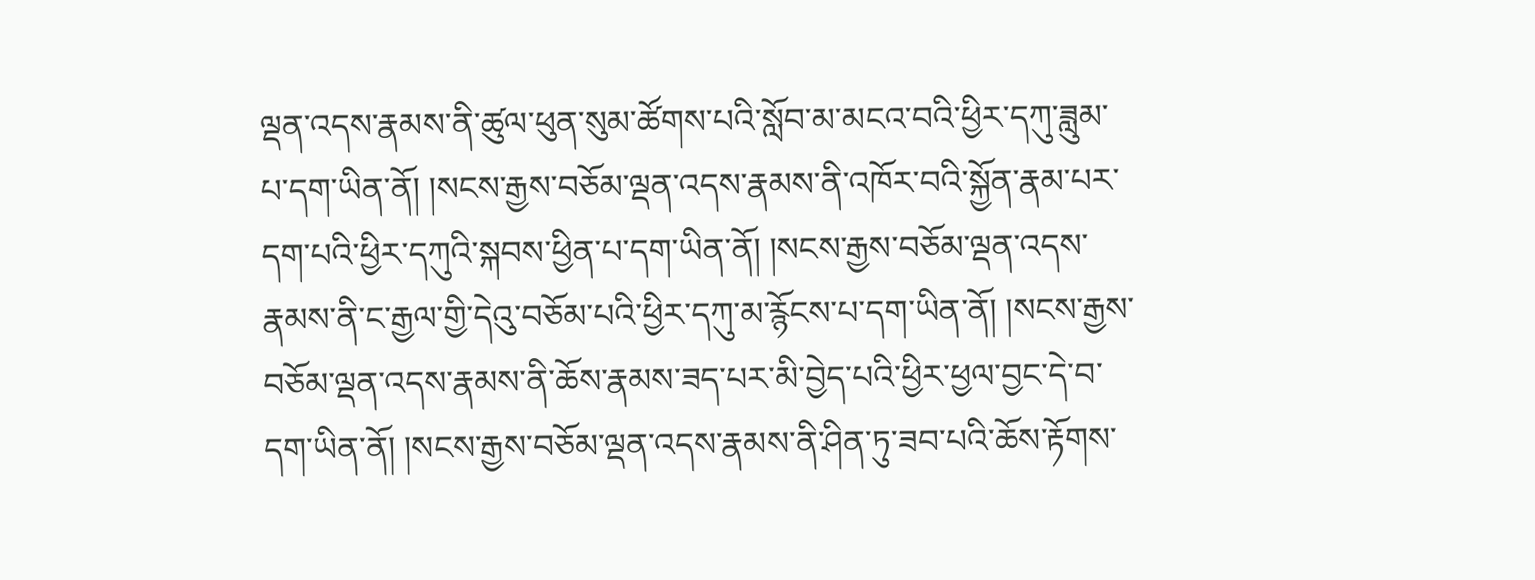ལྡན་འདས་རྣམས་ནི་ཚུལ་ཕུན་སུམ་ཚོགས་པའི་སློབ་མ་མངའ་བའི་ཕྱིར་དཀུ་ཟླུམ་པ་དག་ཡིན་ནོ། །སངས་རྒྱས་བཅོམ་ལྡན་འདས་རྣམས་ནི་འཁོར་བའི་སྐྱོན་རྣམ་པར་དག་པའི་ཕྱིར་དཀུའི་སྐབས་ཕྱིན་པ་དག་ཡིན་ནོ། །སངས་རྒྱས་བཅོམ་ལྡན་འདས་རྣམས་ནི་ང་རྒྱལ་གྱི་དེའུ་བཅོམ་པའི་ཕྱིར་དཀུ་མ་རྙོངས་པ་དག་ཡིན་ནོ། །སངས་རྒྱས་བཅོམ་ལྡན་འདས་རྣམས་ནི་ཆོས་རྣམས་ཟད་པར་མི་བྱེད་པའི་ཕྱིར་ཕྱལ་བྱང་དེ་བ་དག་ཡིན་ནོ། །སངས་རྒྱས་བཅོམ་ལྡན་འདས་རྣམས་ནི་ཤིན་ཏུ་ཟབ་པའི་ཆོས་རྟོགས་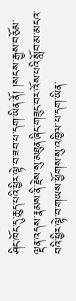ཤིང་ཁོང་དུ་ཆུད་པའི་ཕྱིར་ལྟེ་བ་ཟབ་པ་དག་ཡིན་ནོ། །སངས་རྒྱས་བཅོམ་ལྡན་འདས་རྣམས་ནི་རྗེས་སུ་མཐུན་ཞིང་གཟུང་བར་འོས་པའི་སློབ་མ་མངའ་བའི་ཕྱིར་ལྟེ་བ་གཡས་ཕྱོགས་སུ་འཁྱིལ་པ་དག་ཡིན་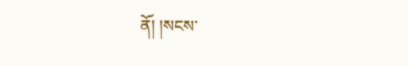ནོ། །སངས་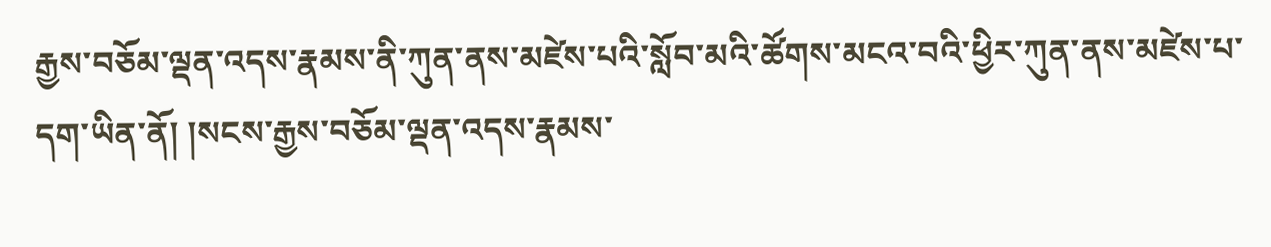རྒྱས་བཅོམ་ལྡན་འདས་རྣམས་ནི་ཀུན་ནས་མཛེས་པའི་སློབ་མའི་ཚོགས་མངའ་བའི་ཕྱིར་ཀུན་ནས་མཛེས་པ་དག་ཡིན་ནོ། །སངས་རྒྱས་བཅོམ་ལྡན་འདས་རྣམས་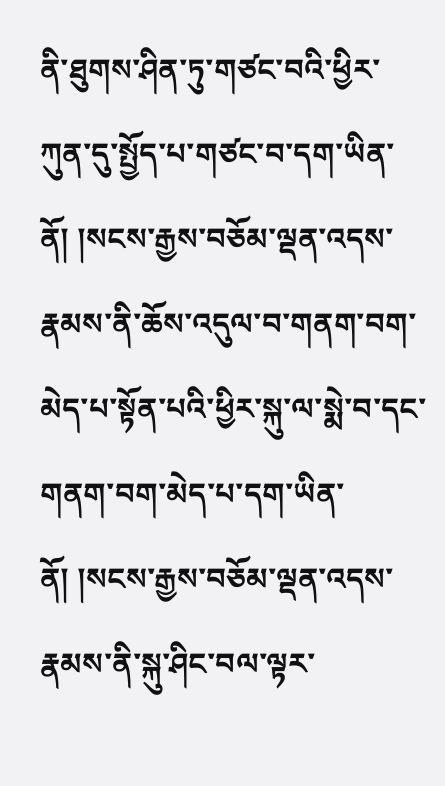ནི་ཐུགས་ཤིན་ཏུ་གཙང་བའི་ཕྱིར་ཀུན་དུ་སྤྱོད་པ་གཙང་བ་དག་ཡིན་ནོ། །སངས་རྒྱས་བཅོམ་ལྡན་འདས་རྣམས་ནི་ཆོས་འདུལ་བ་གནག་བག་མེད་པ་སྟོན་པའི་ཕྱིར་སྐུ་ལ་སྨེ་བ་དང་གནག་བག་མེད་པ་དག་ཡིན་ནོ། །སངས་རྒྱས་བཅོམ་ལྡན་འདས་རྣམས་ནི་སྐུ་ཤིང་བལ་ལྟར་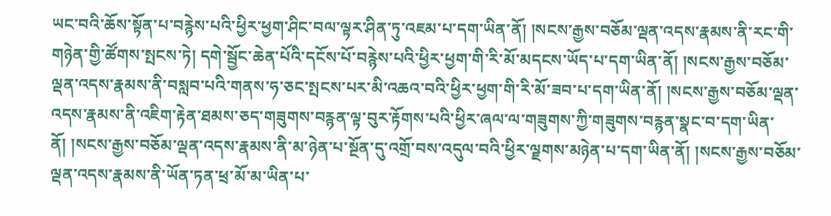ཡང་བའི་ཆོས་སྟོན་པ་བརྙེས་པའི་ཕྱིར་ཕྱག་ཤིང་བལ་ལྟར་ཤིན་ཏུ་འཇམ་པ་དག་ཡིན་ནོ། །སངས་རྒྱས་བཅོམ་ལྡན་འདས་རྣམས་ནི་རང་གི་གཉེན་གྱི་ཚོགས་སྤངས་ཏེ། དགེ་སྦྱོང་ཆེན་པོའི་དངོས་པོ་བརྙེས་པའི་ཕྱིར་ཕྱག་གི་རི་མོ་མདངས་ཡོད་པ་དག་ཡིན་ནོ། །སངས་རྒྱས་བཅོམ་ལྡན་འདས་རྣམས་ནི་བསླབ་པའི་གནས་ཧ་ཅང་སྤངས་པར་མི་འཆའ་བའི་ཕྱིར་ཕྱག་གི་རི་མོ་ཟབ་པ་དག་ཡིན་ནོ། །སངས་རྒྱས་བཅོམ་ལྡན་འདས་རྣམས་ནི་འཇིག་རྟེན་ཐམས་ཅད་གཟུགས་བརྙན་ལྟ་བུར་རྟོགས་པའི་ཕྱིར་ཞལ་ལ་གཟུགས་ཀྱི་གཟུགས་བརྙན་སྣང་བ་དག་ཡིན་ནོ། །སངས་རྒྱས་བཅོམ་ལྡན་འདས་རྣམས་ནི་མ་ཉེན་པ་སྔོན་དུ་འགྲོ་བས་འདུལ་བའི་ཕྱིར་ལྗགས་མཉེན་པ་དག་ཡིན་ནོ། །སངས་རྒྱས་བཅོམ་ལྡན་འདས་རྣམས་ནི་ཡོན་ཏན་ཕྲ་མོ་མ་ཡིན་པ་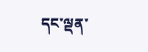དང་ལྡན་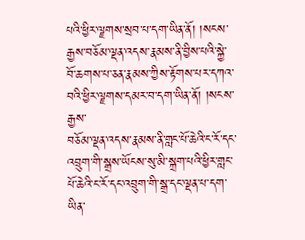པའི་ཕྱིར་ལྗགས་སྲབ་པ་དག་ཡིན་ནོ། །སངས་རྒྱས་བཅོམ་ལྡན་འདས་རྣམས་ནི་བྱིས་པའི་སྐྱེ་བོ་ཆགས་པ་ཅན་རྣམས་ཀྱིས་རྟོགས་པར་དཀའ་བའི་ཕྱིར་ལྗགས་དམར་བ་དག་ཡིན་ནོ། །སངས་རྒྱས་
བཅོམ་ལྡན་འདས་རྣམས་ནི་གླང་པོ་ཆེའི་ང་རོ་དང་འབྲུག་གི་སྒྲས་ཡོངས་སུ་མི་སྐྲག་པའི་ཕྱིར་གླང་པོ་ཆེའི་ང་རོ་དང་འབྲུག་གི་སྒྲ་དང་ལྡན་པ་དག་ཡིན་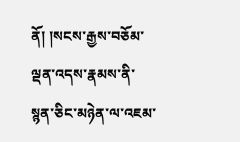ནོ། །སངས་རྒྱས་བཅོམ་ལྡན་འདས་རྣམས་ནི་སྙན་ཅིང་མཉེན་ལ་འཇམ་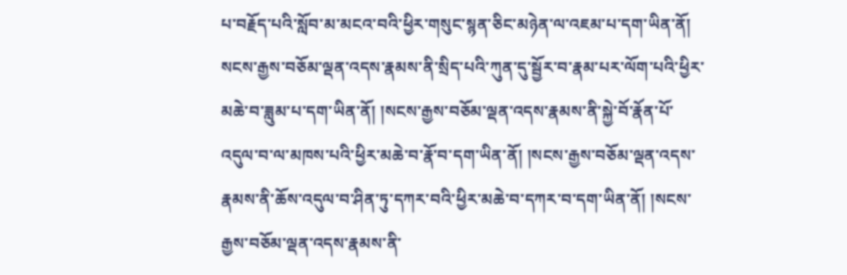པ་བརྗོད་པའི་སློབ་མ་མངའ་བའི་ཕྱིར་གསུང་སྙན་ཅིང་མཉེན་ལ་འཇམ་པ་དག་ཡིན་ནོ། སངས་རྒྱས་བཅོམ་ལྡན་འདས་རྣམས་ནི་སྲིད་པའི་ཀུན་དུ་སྦྱོར་བ་རྣམ་པར་ལོག་པའི་ཕྱིར་མཆེ་བ་ཟླུམ་པ་དག་ཡིན་ནོ། །སངས་རྒྱས་བཅོམ་ལྡན་འདས་རྣམས་ནི་སྐྱེ་བོ་རྣོན་པོ་འདུལ་བ་ལ་མཁས་པའི་ཕྱིར་མཆེ་བ་རྣོ་བ་དག་ཡིན་ནོ། །སངས་རྒྱས་བཅོམ་ལྡན་འདས་རྣམས་ནི་ཆོས་འདུལ་བ་ཤིན་ཏུ་དཀར་བའི་ཕྱིར་མཆེ་བ་དཀར་བ་དག་ཡིན་ནོ། །སངས་རྒྱས་བཅོམ་ལྡན་འདས་རྣམས་ནི་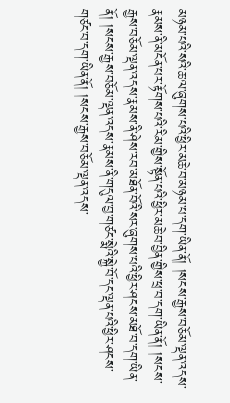མཉམ་པའི་སའི་ཆ་ལ་ཞུགས་པའི་ཕྱིར་མཆེ་བ་མཉམ་པ་དག་ཡིན་ནོ། །སངས་རྒྱས་བཅོམ་ལྡན་འདས་རྣམས་ནི་མངོན་པར་རྟོགས་པའི་རིམ་གྱིས་སྟོན་པའི་ཕྱིར་མཆེ་བ་བྱིན་གྱིས་ཕྲ་བ་དག་ཡིན་ནོ། །སངས་རྒྱས་བཅོམ་ལྡན་འདས་རྣམས་ནི་ཤེས་རབ་མཐོན་བོའི་སར་ཞུགས་པའི་ཕྱིར་ཤངས་མཐོ་བ་དག་ཡིན་ནོ། །སངས་རྒྱས་བཅོམ་ལྡན་འདས་རྣམས་ནི་གདུལ་བྱ་གཙང་སྨེའི་སྐྱེ་བོ་དང་ལྡན་པའི་ཕྱིར་ཤངས་གཙང་བ་དག་ཡིན་ནོ། །སངས་རྒྱས་བཅོམ་ལྡན་འདས་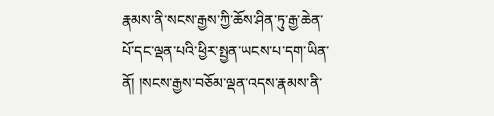རྣམས་ནི་སངས་རྒྱས་ཀྱི་ཆོས་ཤིན་ཏུ་རྒྱ་ཆེན་པོ་དང་ལྡན་པའི་ཕྱིར་སྤྱན་ཡངས་པ་དག་ཡིན་ནོ། །སངས་རྒྱས་བཅོམ་ལྡན་འདས་རྣམས་ནི་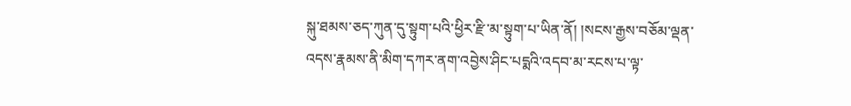སྐུ་ཐམས་ཅད་ཀུན་དུ་སྟུག་པའི་ཕྱིར་རྫི་མ་སྟུག་པ་ཡིན་ནོ། །སངས་རྒྱས་བཅོམ་ལྡན་འདས་རྣམས་ནི་མིག་དཀར་ནག་འབྱེས་ཤིང་པདྨའི་འདབ་མ་རངས་པ་ལྟ་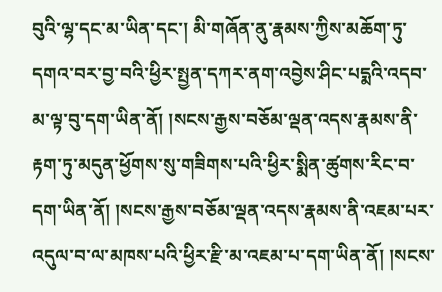བུའི་ལྷ་དང་མ་ཡིན་དང་། མི་གཞོན་ནུ་རྣམས་ཀྱིས་མཆོག་ཏུ་དགའ་བར་བྱ་བའི་ཕྱིར་སྤྱན་དཀར་ནག་འབྱེས་ཤིང་པདྨའི་འདབ་མ་ལྟ་བུ་དག་ཡིན་ནོ། །སངས་རྒྱས་བཅོམ་ལྡན་འདས་རྣམས་ནི་རྟག་ཏུ་མདུན་ཕྱོགས་སུ་གཟིགས་པའི་ཕྱིར་སྨིན་ཚུགས་རིང་བ་དག་ཡིན་ནོ། །སངས་རྒྱས་བཅོམ་ལྡན་འདས་རྣམས་ནི་འཇམ་པར་འདུལ་བ་ལ་མཁས་པའི་ཕྱིར་རྫི་མ་འཇམ་པ་དག་ཡིན་ནོ། །སངས་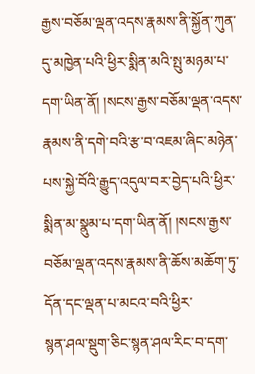རྒྱས་བཅོམ་ལྡན་འདས་རྣམས་ནི་སྐྱོན་ཀུན་དུ་མཁྱེན་པའི་ཕྱིར་སྨིན་མའི་སྤུ་མཉམ་པ་དག་ཡིན་ནོ། །སངས་རྒྱས་བཅོམ་ལྡན་འདས་རྣམས་ནི་དགེ་བའི་རྩ་བ་འཇམ་ཞིང་མཉེན་པས་སྐྱེ་བོའི་རྒྱུད་འདུལ་བར་བྱེད་པའི་ཕྱིར་སྨིན་མ་སྣུམ་པ་དག་ཡིན་ནོ། །སངས་རྒྱས་བཅོམ་ལྡན་འདས་རྣམས་ནི་ཆོས་མཆོག་ཏུ་དོན་དང་ལྡན་པ་མངའ་བའི་ཕྱིར་
སྙན་ཤལ་སྡུག་ཅིང་སྙན་ཤལ་རིང་བ་དག་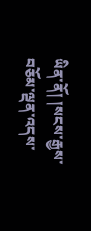ཡིན་ནོ། །སངས་རྒྱས་བཅོམ་ལྡན་འདས་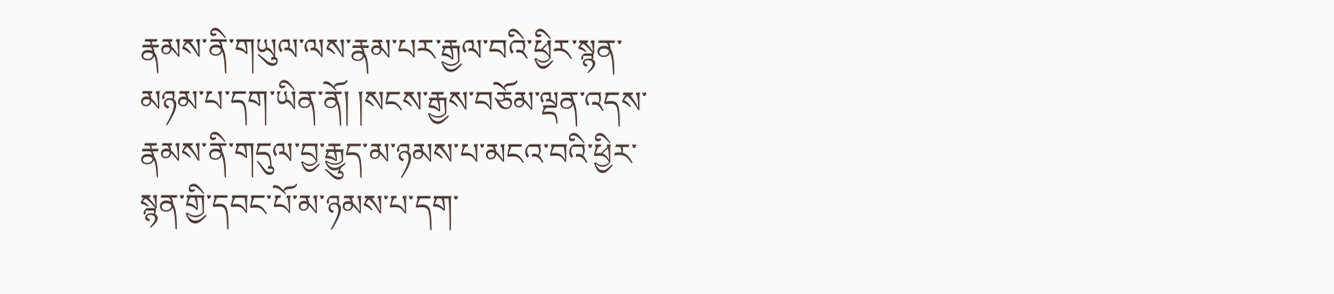རྣམས་ནི་གཡུལ་ལས་རྣམ་པར་རྒྱལ་བའི་ཕྱིར་སྙན་མཉམ་པ་དག་ཡིན་ནོ། །སངས་རྒྱས་བཅོམ་ལྡན་འདས་རྣམས་ནི་གདུལ་བྱ་རྒྱུད་མ་ཉམས་པ་མངའ་བའི་ཕྱིར་སྙན་གྱི་དབང་པོ་མ་ཉམས་པ་དག་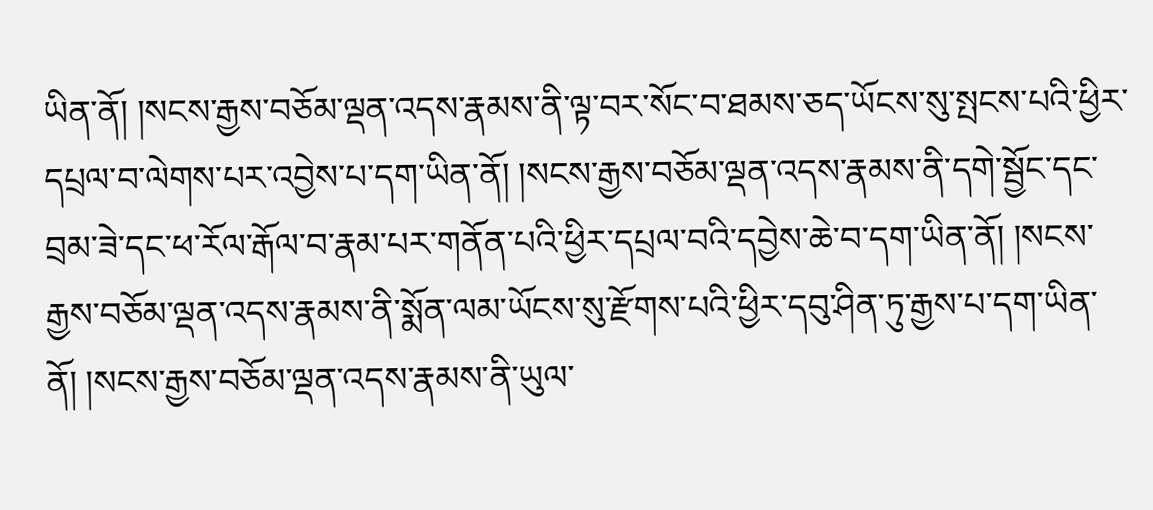ཡིན་ནོ། །སངས་རྒྱས་བཅོམ་ལྡན་འདས་རྣམས་ནི་ལྟ་བར་སོང་བ་ཐམས་ཅད་ཡོངས་སུ་སྤངས་པའི་ཕྱིར་དཔྲལ་བ་ལེགས་པར་འབྱེས་པ་དག་ཡིན་ནོ། །སངས་རྒྱས་བཅོམ་ལྡན་འདས་རྣམས་ནི་དགེ་སྦྱོང་དང་བྲམ་ཟེ་དང་ཕ་རོལ་རྒོལ་བ་རྣམ་པར་གནོན་པའི་ཕྱིར་དཔྲལ་བའི་དབྱེས་ཆེ་བ་དག་ཡིན་ནོ། །སངས་རྒྱས་བཅོམ་ལྡན་འདས་རྣམས་ནི་སྨོན་ལམ་ཡོངས་སུ་རྫོགས་པའི་ཕྱིར་དབུ་ཤིན་ཏུ་རྒྱས་པ་དག་ཡིན་ནོ། །སངས་རྒྱས་བཅོམ་ལྡན་འདས་རྣམས་ནི་ཡུལ་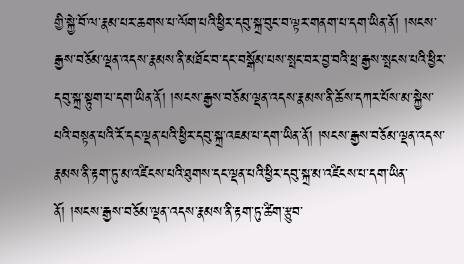གྱི་སྐྱེ་བོ་ལ་རྣམ་པར་ཆགས་པ་ལོག་པའི་ཕྱིར་དབུ་སྐྲ་བུང་བ་ལྟར་གནག་པ་དག་ཡིན་ནོ། །སངས་རྒྱས་བཅོམ་ལྡན་འདས་རྣམས་ནི་མཐོང་བ་དང་བསྒོམ་པས་སྤང་བར་བྱ་བའི་ཕྲ་རྒྱས་སྤངས་པའི་ཕྱིར་དབུ་སྐྲ་སྟུག་པ་དག་ཡིན་ནོ། །སངས་རྒྱས་བཅོམ་ལྡན་འདས་རྣམས་ནི་ཆོས་དཀར་པོས་མ་སྐྱེས་པའི་བསྟན་པའི་རོ་དང་ལྡན་པའི་ཕྱིར་དབུ་སྐྲ་འཇམ་པ་དག་ཡིན་ནོ། །སངས་རྒྱས་བཅོམ་ལྡན་འདས་རྣམས་ནི་རྟག་ཏུ་མ་འཛིངས་པའི་ཐུགས་དང་ལྡན་པའི་ཕྱིར་དབུ་སྐྲ་མ་འཛིངས་པ་དག་ཡིན་ནོ། །སངས་རྒྱས་བཅོམ་ལྡན་འདས་རྣམས་ནི་རྟག་ཏུ་ཚིག་རྩུབ་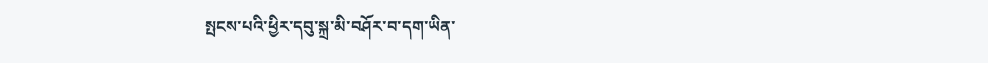སྤངས་པའི་ཕྱིར་དབུ་སྐྲ་མི་བཤོར་བ་དག་ཡིན་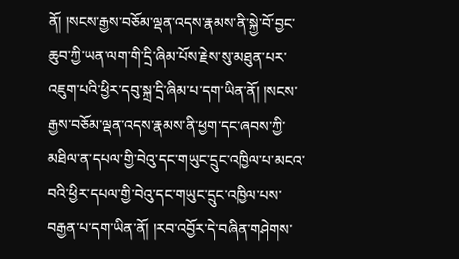ནོ། །སངས་རྒྱས་བཅོམ་ལྡན་འདས་རྣམས་ནི་སྐྱེ་བོ་བྱང་ཆུབ་ཀྱི་ཡན་ལག་གི་དྲི་ཞིམ་པོས་རྗེས་སུ་མཐུན་པར་འཇུག་པའི་ཕྱིར་དབུ་སྐྲ་དྲི་ཞིམ་པ་དག་ཡིན་ནོ། །སངས་རྒྱས་བཅོམ་ལྡན་འདས་རྣམས་ནི་ཕྱག་དང་ཞབས་ཀྱི་མཐིལ་ན་དཔལ་གྱི་བེའུ་དང་གཡུང་དྲུང་འཁྱིལ་པ་མངའ་བའི་ཕྱིར་དཔལ་གྱི་བེའུ་དང་གཡུང་དྲུང་འཁྱིལ་པས་བརྒྱན་པ་དག་ཡིན་ནོ། །རབ་འབྱོར་དེ་བཞིན་གཤེགས་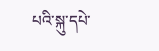པའི་སྐུ་དཔེ་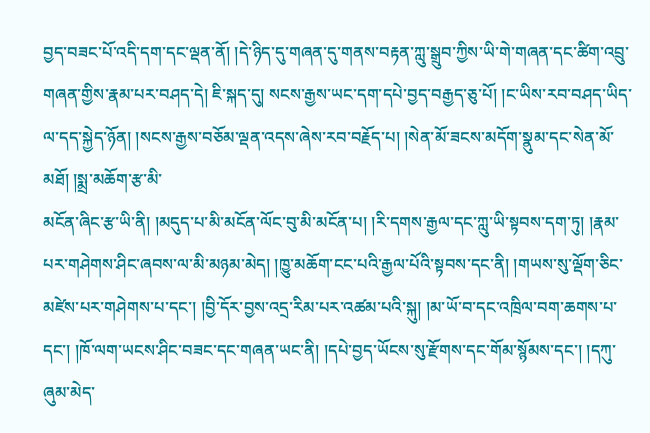བྱད་བཟང་པོ་འདི་དག་དང་ལྡན་ནོ། །དེ་ཉིད་དུ་གཞན་དུ་གནས་བརྟན་ཀླུ་སྒྲུབ་ཀྱིས་ཡི་གེ་གཞན་དང་ཚིག་འབྲུ་གཞན་གྱིས་རྣམ་པར་བཤད་དེ། ཇི་སྐད་དུ། སངས་རྒྱས་ཡང་དག་དཔེ་བྱད་བརྒྱད་ཅུ་པོ། །ང་ཡིས་རབ་བཤད་ཡིད་ལ་དད་སྐྱེད་ཉོན། །སངས་རྒྱས་བཅོམ་ལྡན་འདས་ཞེས་རབ་བརྗོད་པ། །སེན་མོ་ཟངས་མདོག་སྣུམ་དང་སེན་མོ་མཐོ། །སྨྲ་མཆོག་རྩ་མི་
མངོན་ཞིང་རྩ་ཡི་ནི། །མདུད་པ་མི་མངོན་ལོང་བུ་མི་མངོན་པ། །རི་དགས་རྒྱལ་དང་ཀླུ་ཡི་སྟབས་དག་ཏུ། །རྣམ་པར་གཤེགས་ཤིང་ཞབས་ལ་མི་མཉམ་མེད། །ཁྱུ་མཆོག་ངང་པའི་རྒྱལ་པོའི་སྟབས་དང་ནི། །གཡས་སུ་ལྡོག་ཅིང་མཛེས་པར་གཤེགས་པ་དང་། །བྱི་དོར་བྱས་འདྲ་རིམ་པར་འཚམ་པའི་སྐུ། །མ་ཡོ་བ་དང་འཁྲིལ་བག་ཆགས་པ་དང་། །ཁོ་ལག་ཡངས་ཤིང་བཟང་དང་གཞན་ཡང་ནི། །དཔེ་བྱད་ཡོངས་སུ་རྫོགས་དང་གོམ་སྙོམས་དང་། །དཀུ་ཞུམ་མེད་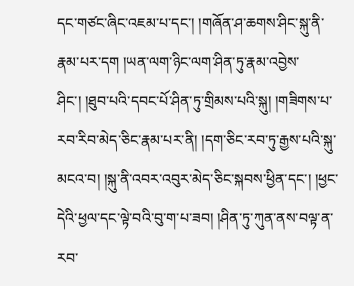དང་གཙང་ཞིང་འཇམ་པ་དང་། །གཞོན་ཤ་ཆགས་ཤིང་སྐུ་ནི་རྣམ་པར་དག །ཡན་ལག་ཉིང་ལག་ཤིན་ཏུ་རྣམ་འབྱེས་ཤིང་། །ཐུབ་པའི་དབང་པོ་ཤིན་ཏུ་གྲིམས་པའི་སྐུ། །གཟིགས་པ་རབ་རིབ་མེད་ཅིང་རྣམ་པར་ནི། །དག་ཅིང་རབ་ཏུ་རྒྱས་པའི་སྐུ་མངའ་བ། །སྐུ་ནི་འབར་འབུར་མེད་ཅིང་སྐབས་ཕྱིན་དང་། །ཕྱང་དེའི་ཕྱལ་དང་ལྟེ་བའི་བུ་ག་པ་ཟབ། །ཤིན་ཏུ་ཀུན་ནས་བལྟ་ན་རབ་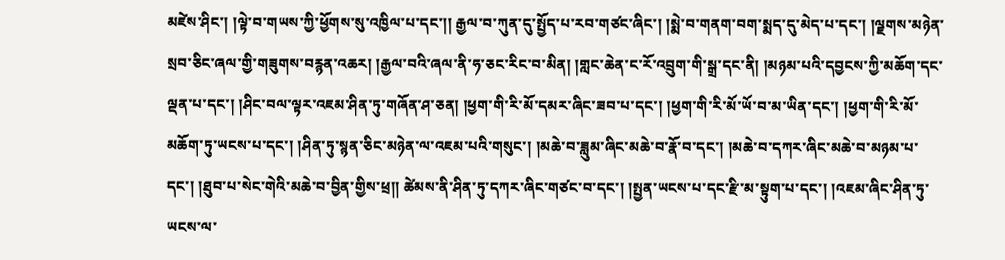མཛེས་ཤིང་། །ལྟེ་བ་གཡས་ཀྱི་ཕྱོགས་སུ་འཁྱིལ་པ་དང་།། རྒྱལ་བ་ཀུན་དུ་སྤྱོད་པ་རབ་གཙང་ཞིང་། །སྨེ་བ་གནག་བག་སྨད་དུ་མེད་པ་དང་། །ལྗགས་མཉེན་སྲབ་ཅིང་ཞལ་གྱི་གཟུགས་བརྙན་འཆར། །རྒྱལ་བའི་ཞལ་ནི་ཧ་ཅང་རིང་བ་མིན། །གླང་ཆེན་ང་རོ་འབྲུག་གི་སྒྲ་དང་ནི། །མཉམ་པའི་དབྱངས་ཀྱི་མཆོག་དང་ལྡན་པ་དང་། །ཤིང་བལ་ལྟར་འཇམ་ཤིན་ཏུ་གཞོན་ཤ་ཅན། །ཕྱག་གི་རི་མོ་དམར་ཞིང་ཟབ་པ་དང་། །ཕྱག་གི་རི་མོ་ཡོ་བ་མ་ཡིན་དང་། །ཕྱག་གི་རི་མོ་མཆོག་ཏུ་ཡངས་པ་དང་། །ཤིན་ཏུ་སྙན་ཅིང་མཉེན་ལ་འཇམ་པའི་གསུང་། །མཆེ་བ་ཟླུམ་ཞིང་མཆེ་བ་རྣོ་བ་དང་། །མཆེ་བ་དཀར་ཞིང་མཆེ་བ་མཉམ་པ་དང་། །ཐུབ་པ་སེང་གེའི་མཆེ་བ་བྱིན་གྱིས་ཕྲ།། ཚེམས་ནི་ཤིན་ཏུ་དཀར་ཞིང་གཙང་བ་དང་། །སྤྱན་ཡངས་པ་དང་རྫི་མ་སྟུག་པ་དང་། །འཇམ་ཞིང་ཤིན་ཏུ་ཡངས་ལ་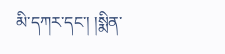མི་དཀར་དང་། །སྨིན་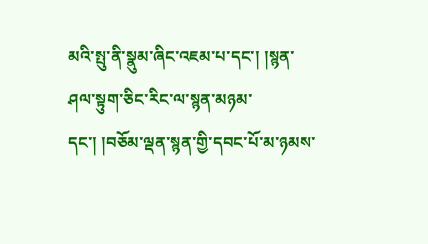མའི་སྤུ་ནི་སྣུམ་ཞིང་འཇམ་པ་དང་། །སྙན་ཤལ་སྟུག་ཅིང་རིང་ལ་སྙན་མཉམ་དང་། །བཅོམ་ལྡན་སྙན་གྱི་དབང་པོ་མ་ཉམས་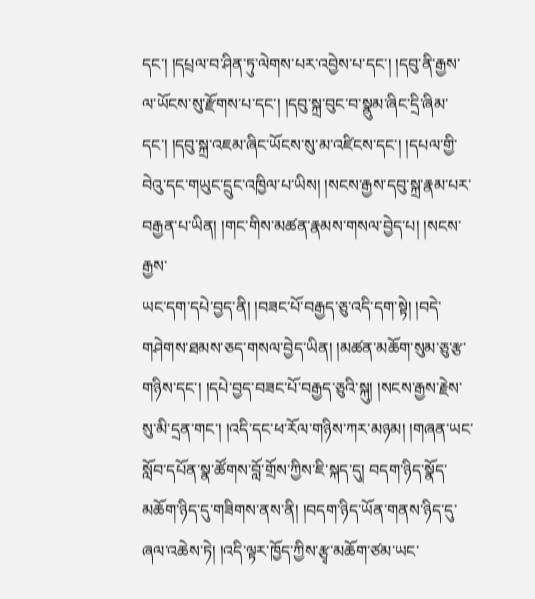དང་། །དཔྲལ་བ་ཤིན་ཏུ་ལེགས་པར་འབྱེས་པ་དང་། །དབུ་ནི་རྒྱས་ལ་ཡོངས་སུ་རྫོགས་པ་དང་། །དབུ་སྐྲ་བུང་བ་སྣུམ་ཞིང་དྲི་ཞིམ་དང་། །དབུ་སྐྲ་འཇམ་ཞིང་ཡོངས་སུ་མ་འཛིངས་དང་། །དཔལ་གྱི་བེའུ་དང་གཡུང་དྲུང་འཁྱིལ་པ་ཡིས། །སངས་རྒྱས་དབུ་སྐྲ་རྣམ་པར་བརྒྱན་པ་ཡིན། །གང་གིས་མཚན་རྣམས་གསལ་བྱེད་པ། །སངས་རྒྱས་
ཡང་དག་དཔེ་བྱད་ནི། །བཟང་པོ་བརྒྱད་ཅུ་འདི་དག་སྟེ། །བདེ་གཤེགས་ཐམས་ཅད་གསལ་བྱེད་ཡིན། །མཚན་མཆོག་སུམ་ཅུ་རྩ་གཉིས་དང་། །དཔེ་བྱད་བཟང་པོ་བརྒྱད་ཅུའི་སྐུ། །སངས་རྒྱས་རྗེས་སུ་མི་དྲན་གང་། །འདི་དང་ཕ་རོལ་གཉིས་ཀར་མཉམ། །གཞན་ཡང་སློབ་དཔོན་སྣ་ཚོགས་བློ་གྲོས་ཀྱིས་ཇི་སྐད་དུ། བདག་ཉིད་སྣོད་མཆོག་ཉིད་དུ་གཟིགས་ནས་ནི། །བདག་ཉིད་ཡོན་གནས་ཉིད་དུ་ཞལ་འཆེས་ཏེ། །འདི་ལྟར་ཁྱོད་ཀྱིས་རྩྭ་མཆོག་ཙམ་ཡང་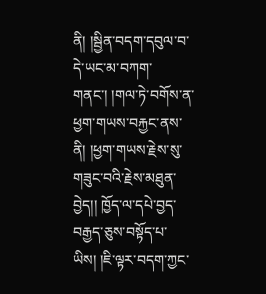ནི། །སྦྱིན་བདག་དབུལ་བ་དེ་ཡང་མ་བཀག་གནང་། །གལ་ཏེ་བགོས་ན་ཕྱག་གཡས་བརྐྱང་ནས་ནི། །ཕྱག་གཡས་རྗེས་སུ་གཟུང་བའི་རྗེས་མཐུན་བྱེད།། ཁྱོད་ལ་དཔེ་བྱད་བརྒྱད་ཅུས་བསྟོད་པ་ཡིས། །ཇི་ལྟར་བདག་ཀྱང་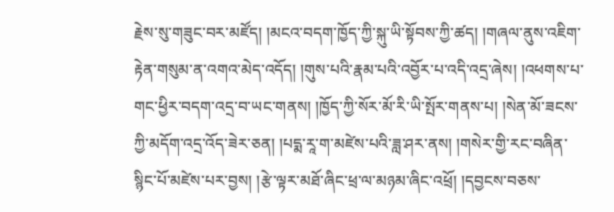རྗེས་སུ་གཟུང་བར་མཛོད། །མངའ་བདག་ཁྱོད་ཀྱི་སྐུ་ཡི་སྟོབས་ཀྱི་ཚད། །གཞལ་ནུས་འཇིག་རྟེན་གསུམ་ན་འགའ་མེད་འདོད། །གུས་པའི་རྣམ་པའི་འབྱོར་པ་འདི་འདྲ་ཞེས། །འཕགས་པ་གང་ཕྱིར་བདག་འདྲ་བ་ཡང་གནས། །ཁྱོད་ཀྱི་སོར་མོ་རི་ཡི་སྤོར་གནས་པ། །སེན་མོ་ཟངས་ཀྱི་མདོག་འདྲ་འོད་ཟེར་ཅན། །པདྨ་རཱ་ག་མཛེས་པའི་ཟླ་ཤར་ནས། །གསེར་གྱི་རང་བཞིན་སྙིང་པོ་མཛེས་པར་བྱས། །རྩེ་ལྟར་མཐོ་ཞིང་ཕྲ་ལ་མཉམ་ཞིང་འཕྲོ། །དབྱངས་བཅས་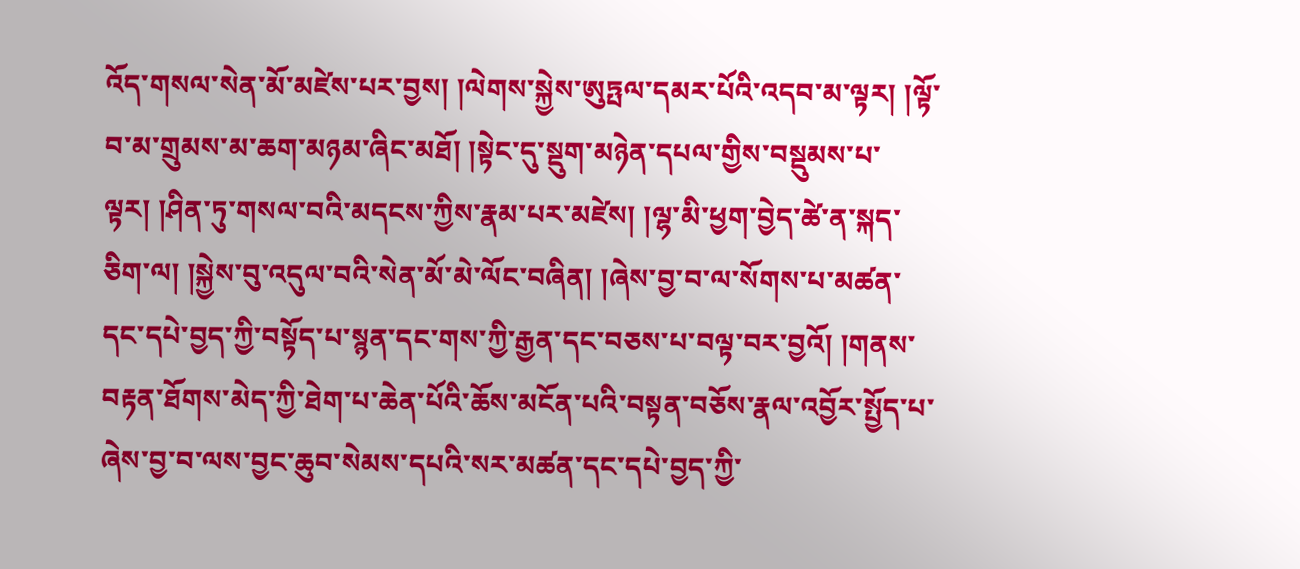འོད་གསལ་སེན་མོ་མཛེས་པར་བྱས། །ལེགས་སྐྱེས་ཨུཏྤལ་དམར་པོའི་འདབ་མ་ལྟར། །ལྟོ་བ་མ་གྲུམས་མ་ཆག་མཉམ་ཞིང་མཐོ། །སྟེང་དུ་སྡུག་མཉེན་དཔལ་གྱིས་བསྡུམས་པ་ལྟར། །ཤིན་ཏུ་གསལ་བའི་མདངས་ཀྱིས་རྣམ་པར་མཛེས། །ལྷ་མི་ཕྱག་བྱེད་ཚེ་ན་སྐད་ཅིག་ལ། །སྐྱེས་བུ་འདུལ་བའི་སེན་མོ་མེ་ལོང་བཞིན། །ཞེས་བྱ་བ་ལ་སོགས་པ་མཚན་དང་དཔེ་བྱད་ཀྱི་བསྟོད་པ་སྙན་དང་གས་ཀྱི་རྒྱན་དང་བཅས་པ་བལྟ་བར་བྱའོ། །གནས་བརྟན་ཐོགས་མེད་ཀྱི་ཐེག་པ་ཆེན་པོའི་ཆོས་མངོན་པའི་བསྟན་བཅོས་རྣལ་འབྱོར་སྤྱོད་པ་ཞེས་བྱ་བ་ལས་བྱང་ཆུབ་སེམས་དཔའི་སར་མཚན་དང་དཔེ་བྱད་ཀྱི་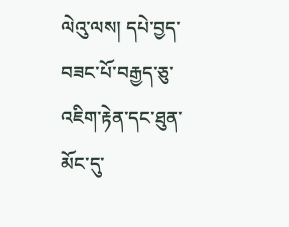ལེའུ་ལས། དཔེ་བྱད་བཟང་པོ་བརྒྱད་ཅུ་འཇིག་རྟེན་དང་ཐུན་མོང་དུ་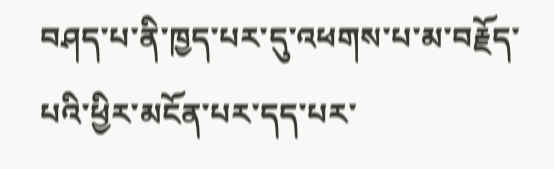བཤད་པ་ནི་ཁྱད་པར་དུ་འཕགས་པ་མ་བརྗོད་པའི་ཕྱིར་མངོན་པར་དད་པར་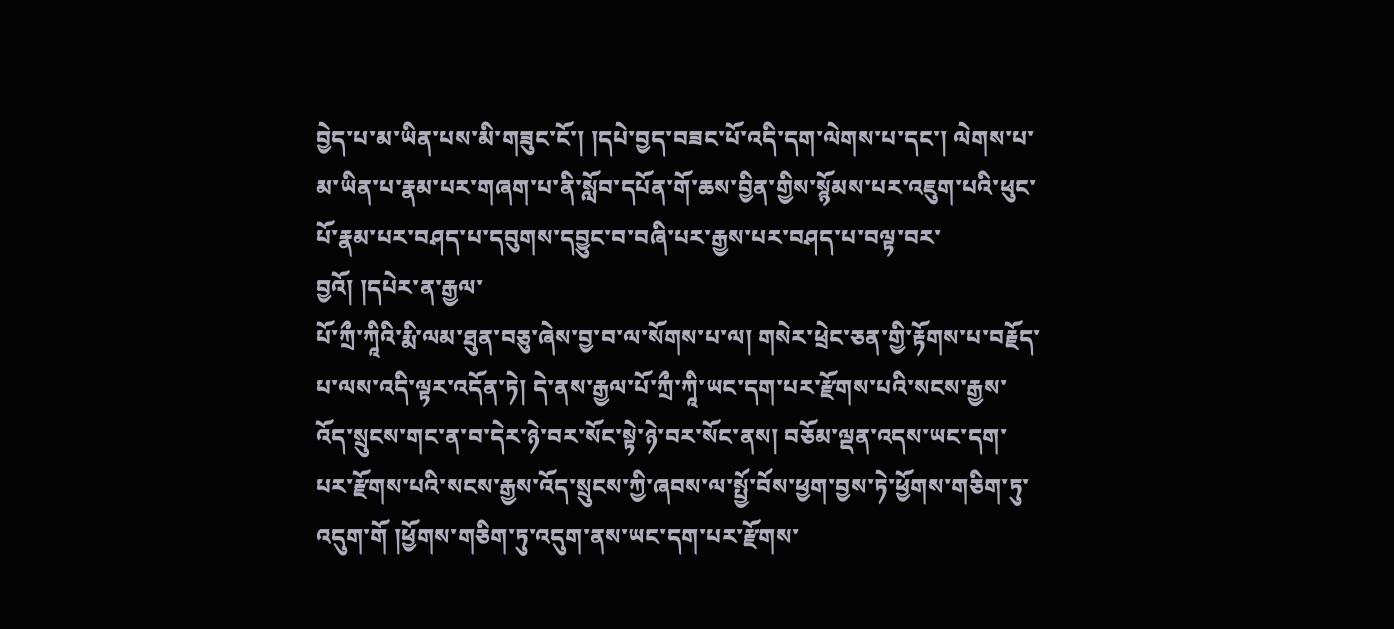བྱེད་པ་མ་ཡིན་པས་མི་གཟུང་ངོ་། །དཔེ་བྱད་བཟང་པོ་འདི་དག་ལེགས་པ་དང་། ལེགས་པ་མ་ཡིན་པ་རྣམ་པར་གཞག་པ་ནི་སློབ་དཔོན་གོ་ཆས་བྱིན་གྱིས་སྙོམས་པར་འཇུག་པའི་ཕུང་པོ་རྣམ་པར་བཤད་པ་དབུགས་དབྱུང་བ་བཞི་པར་རྒྱས་པར་བཤད་པ་བལྟ་བར་བྱའོ། །དཔེར་ན་རྒྱལ་
པོ་ཀྲྀ་ཀཱིའི་རྨི་ལམ་ཐུན་བཅུ་ཞེས་བྱ་བ་ལ་སོགས་པ་ལ། གསེར་ཕྲེང་ཅན་གྱི་རྟོགས་པ་བརྗོད་པ་ལས་འདི་ལྟར་འདོན་ཏེ། དེ་ནས་རྒྱལ་པོ་ཀྲྀ་ཀཱི་ཡང་དག་པར་རྫོགས་པའི་སངས་རྒྱས་འོད་སྲུངས་གང་ན་བ་དེར་ཉེ་བར་སོང་སྟེ་ཉེ་བར་སོང་ནས། བཅོམ་ལྡན་འདས་ཡང་དག་པར་རྫོགས་པའི་སངས་རྒྱས་འོད་སྲུངས་ཀྱི་ཞབས་ལ་སྤྱོ་བོས་ཕྱག་བྱས་ཏེ་ཕྱོགས་གཅིག་ཏུ་འདུག་གོ །ཕྱོགས་གཅིག་ཏུ་འདུག་ནས་ཡང་དག་པར་རྫོགས་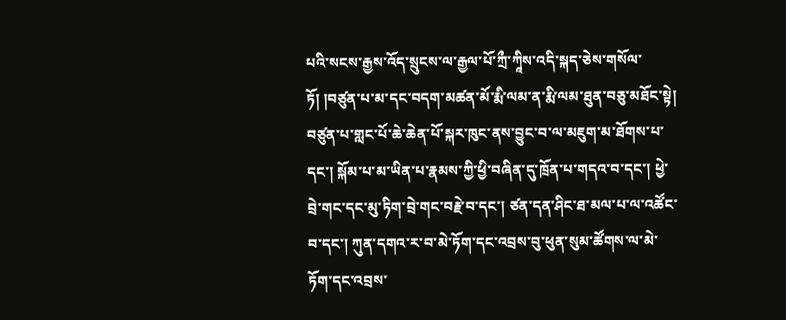པའི་སངས་རྒྱས་འོད་སྲུངས་ལ་རྒྱལ་པོ་ཀྲྀ་ཀཱིས་འདི་སྐད་ཅེས་གསོལ་ཏོ། །བཙུན་པ་མ་དང་བདག་མཚན་མོ་རྨི་ལམ་ན་རྨི་ལམ་ཐུན་བཅུ་མཐོང་སྟེ། བཙུན་པ་གླང་པོ་ཆེ་ཆེན་པོ་སྐར་ཁུང་ནས་བྱུང་བ་ལ་མཇུག་མ་ཐོགས་པ་དང་། སྐོམ་པ་མ་ཡིན་པ་རྣམས་ཀྱི་ཕྱི་བཞིན་དུ་ཁྲོན་པ་གདའ་བ་དང་། ཕྱེ་བྲེ་གང་དང་མུ་ཏིག་བྲེ་གང་བརྗེ་བ་དང་། ཙན་དན་ཤིང་ཐ་མལ་པ་ལ་འཚོང་བ་དང་། ཀུན་དགའ་ར་བ་མེ་ཏོག་དང་འབྲས་བུ་ཕུན་སུམ་ཚོགས་ལ་མེ་ཏོག་དང་འབྲས་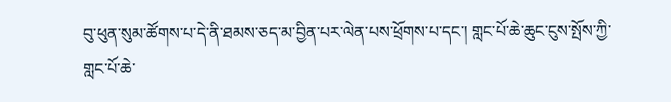བུ་ཕུན་སུམ་ཚོགས་པ་དེ་ནི་ཐམས་ཅད་མ་བྱིན་པར་ལེན་པས་ཕྲོགས་པ་དང་། གླང་པོ་ཆེ་ཆུང་ངུས་སྤོས་ཀྱི་གླང་པོ་ཆེ་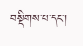བསྡིགས་པ་དང་།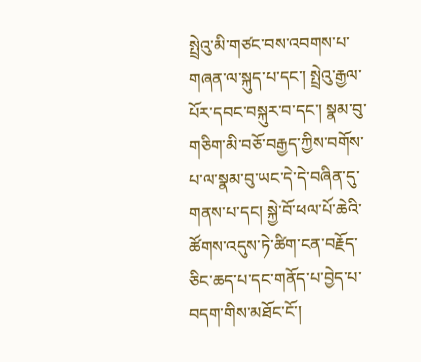སྤྲེའུ་མི་གཙང་བས་འབགས་པ་གཞན་ལ་སྐུད་པ་དང་། སྤྲེའུ་རྒྱལ་པོར་དབང་བསྐུར་བ་དང་། སྣམ་བུ་གཅིག་མི་བཅོ་བརྒྱད་ཀྱིས་བགོས་པ་ལ་སྣམ་བུ་ཡང་དེ་དེ་བཞིན་དུ་གནས་པ་དང། སྐྱེ་བོ་ཕལ་པོ་ཆེའི་ཚོགས་འདུས་ཏེ་ཚིག་ངན་བརྗོད་ཅིང་ཆད་པ་དང་གནོད་པ་བྱེད་པ་བདག་གིས་མཐོང་ངོ་།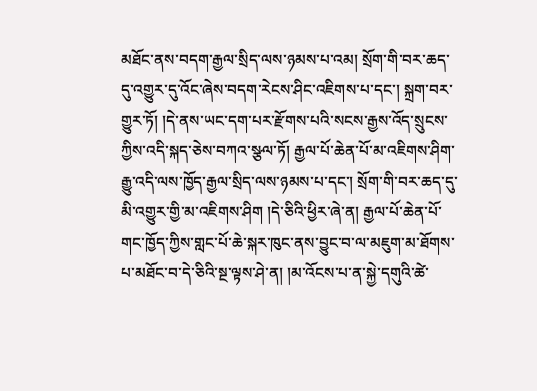མཐོང་ནས་བདག་རྒྱལ་སྲིད་ལས་ཉམས་པ་འམ། སྲོག་གི་བར་ཆད་དུ་འགྱུར་དུ་འོང་ཞེས་བདག་རེངས་ཤིང་འཇིགས་པ་དང་། སྐྲག་བར་གྱུར་ཏོ། །དེ་ནས་ཡང་དག་པར་རྫོགས་པའི་སངས་རྒྱས་འོད་སྲུངས་ཀྱིས་འདི་སྐད་ཅེས་བཀའ་སྩལ་ཏོ། རྒྱལ་པོ་ཆེན་པོ་མ་འཇིགས་ཤིག་རྒྱུ་འདི་ལས་ཁྱོད་རྒྱལ་སྲིད་ལས་ཉམས་པ་དང་། སྲོག་གི་བར་ཆད་དུ་མི་འགྱུར་གྱི་མ་འཇིགས་ཤིག །དེ་ཅིའི་ཕྱིར་ཞེ་ན། རྒྱལ་པོ་ཆེན་པོ་གང་ཁྱོད་ཀྱིས་གླང་པོ་ཆེ་སྐར་ཁུང་ནས་བྱུང་བ་ལ་མཇུག་མ་ཐོགས་པ་མཐོང་བ་དེ་ཅིའི་སྔ་ལྟས་ཤེ་ན། །མ་འོངས་པ་ན་སྐྱེ་དགུའི་ཚེ་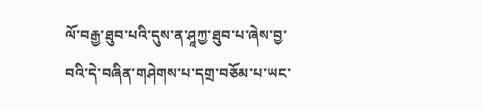ལོ་བརྒྱ་ཐུབ་པའི་དུས་ན་ཤཱཀྱ་ཐུབ་པ་ཞེས་བྱ་བའི་དེ་བཞིན་གཤེགས་པ་དགྲ་བཅོམ་པ་ཡང་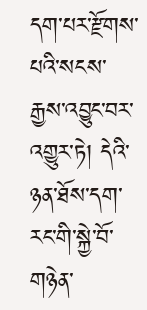དག་པར་རྫོགས་པའི་སངས་རྒྱས་འབྱུང་བར་འགྱུར་ཏེ། དེའི་ཉན་ཐོས་དག་རང་གི་སྐྱེ་བོ་གཉེན་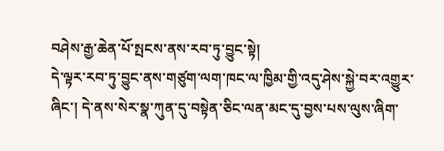བཤེས་རྒྱ་ཆེན་པོ་སྤངས་ནས་རབ་ཏུ་བྱུང་སྟེ།
དེ་ལྟར་རབ་ཏུ་བྱུང་ནས་གཙུག་ལག་ཁང་ལ་ཁྱིམ་གྱི་འདུ་ཤེས་སྐྱེ་བར་འགྱུར་ཞིང་། དེ་ནས་སེར་སྣ་ཀུན་དུ་བསྟེན་ཅིང་ལན་མང་དུ་བྱས་པས་ལུས་ཞིག་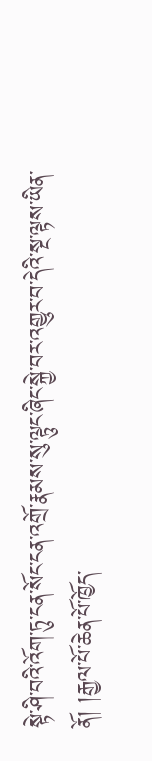སྟེ་ཤི་བའི་འོག་ཏུ་ངན་སོང་ངན་འགྲོ་རྣམས་སུ་ལྟུང་ཞིང་སྐྱེ་བར་འགྱུར་བ་དེའི་སྔ་ལྟས་ཡིན་ནོ། །རྒྱལ་པོ་ཆེན་པོ་ཁྱོད་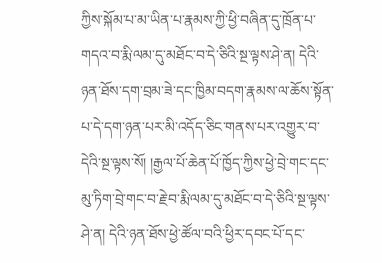ཀྱིས་སྐོམ་པ་མ་ཡིན་པ་རྣམས་ཀྱི་ཕྱི་བཞིན་དུ་ཁྲོན་པ་གདའ་བ་རྨི་ལམ་དུ་མཐོང་བ་དེ་ཅིའི་སྔ་ལྟས་ཤེ་ན། དེའི་ཉན་ཐོས་དག་བྲམ་ཟེ་དང་ཁྱིམ་བདག་རྣམས་ལ་ཆོས་སྟོན་པ་དེ་དག་ཉན་པར་མི་འདོད་ཅིང་གནས་པར་འགྱུར་བ་དེའི་སྔ་ལྟས་སོ། །རྒྱལ་པོ་ཆེན་པོ་ཁྱོད་ཀྱིས་ཕྱེ་བྲེ་གང་དང་མུ་ཏིག་བྲེ་གང་བ་རྗེ་བ་རྨི་ལམ་དུ་མཐོང་བ་དེ་ཅིའི་སྔ་ལྟས་ཤེ་ན། དེའི་ཉན་ཐོས་ཕྱེ་ཚོལ་བའི་ཕྱིར་དབང་པོ་དང་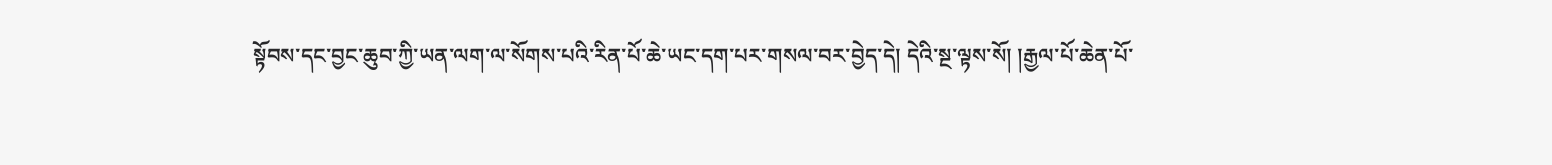སྟོབས་དང་བྱང་ཆུབ་ཀྱི་ཡན་ལག་ལ་སོགས་པའི་རིན་པོ་ཆེ་ཡང་དག་པར་གསལ་བར་བྱེད་དེ། དེའི་སྔ་ལྟས་སོ། །རྒྱལ་པོ་ཆེན་པོ་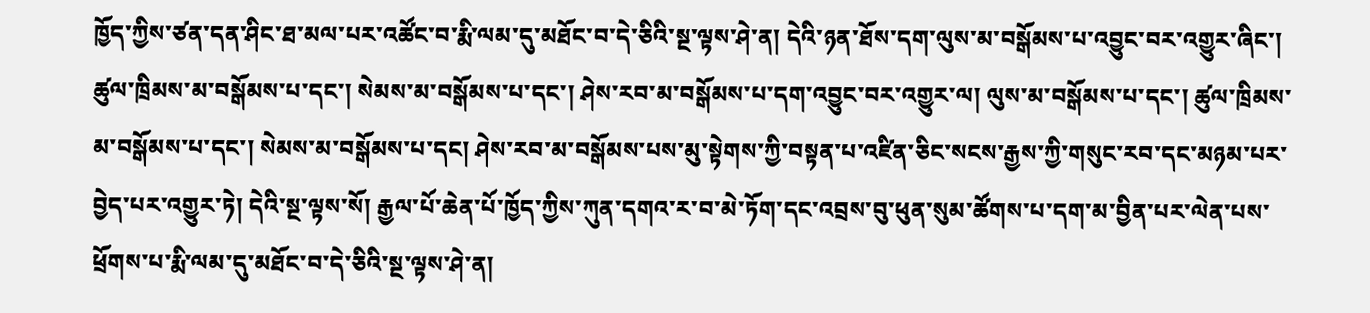ཁྱོད་ཀྱིས་ཙན་དན་ཤིང་ཐ་མལ་པར་འཚོང་བ་རྨི་ལམ་དུ་མཐོང་བ་དེ་ཅིའི་སྔ་ལྟས་ཤེ་ན། དེའི་ཉན་ཐོས་དག་ལུས་མ་བསྒོམས་པ་འབྱུང་བར་འགྱུར་ཞིང་། ཚུལ་ཁྲིམས་མ་བསྒོམས་པ་དང་། སེམས་མ་བསྒོམས་པ་དང་། ཤེས་རབ་མ་བསྒོམས་པ་དག་འབྱུང་བར་འགྱུར་ལ། ལུས་མ་བསྒོམས་པ་དང་། ཚུལ་ཁྲིམས་མ་བསྒོམས་པ་དང་། སེམས་མ་བསྒོམས་པ་དང། ཤེས་རབ་མ་བསྒོམས་པས་མུ་སྟེགས་ཀྱི་བསྟན་པ་འཛིན་ཅིང་སངས་རྒྱས་ཀྱི་གསུང་རབ་དང་མཉམ་པར་བྱེད་པར་འགྱུར་ཏེ། དེའི་སྔ་ལྟས་སོ། རྒྱལ་པོ་ཆེན་པོ་ཁྱོད་ཀྱིས་ཀུན་དགའ་ར་བ་མེ་ཏོག་དང་འབྲས་བུ་ཕུན་སུམ་ཚོགས་པ་དག་མ་བྱིན་པར་ལེན་པས་ཕྲོགས་པ་རྨི་ལམ་དུ་མཐོང་བ་དེ་ཅིའི་སྔ་ལྟས་ཤེ་ན།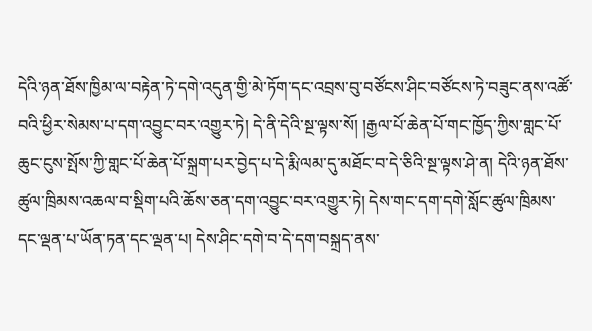དེའི་ཉན་ཐོས་ཁྱིམ་ལ་བརྟེན་ཏེ་དགེ་འདུན་གྱི་མེ་ཏོག་དང་འབྲས་བུ་བཙོངས་ཤིང་བཙོངས་ཏེ་བཟུང་ནས་འཚོ་བའི་ཕྱིར་སེམས་པ་དག་འབྱུང་བར་འགྱུར་ཏེ། དེ་ནི་དེའི་སྔ་ལྟས་སོ། །རྒྱལ་པོ་ཆེན་པོ་གང་ཁྱོད་ཀྱིས་གླང་པོ་ཆུང་ངུས་སྤོས་ཀྱི་གླང་པོ་ཆེན་པོ་སྐྲག་པར་བྱེད་པ་དེ་རྨི་ལམ་དུ་མཐོང་བ་དེ་ཅིའི་སྔ་ལྟས་ཤེ་ན། དེའི་ཉན་ཐོས་ཚུལ་ཁྲིམས་འཆལ་བ་སྡིག་པའི་ཆོས་ཅན་དག་འབྱུང་བར་འགྱུར་ཏེ། དེས་གང་དག་དགེ་སློང་ཚུལ་ཁྲིམས་དང་ལྡན་པ་ཡོན་ཏན་དང་ལྡན་པ། དེས་ཤིང་དགེ་བ་དེ་དག་བསྐྲད་ནས་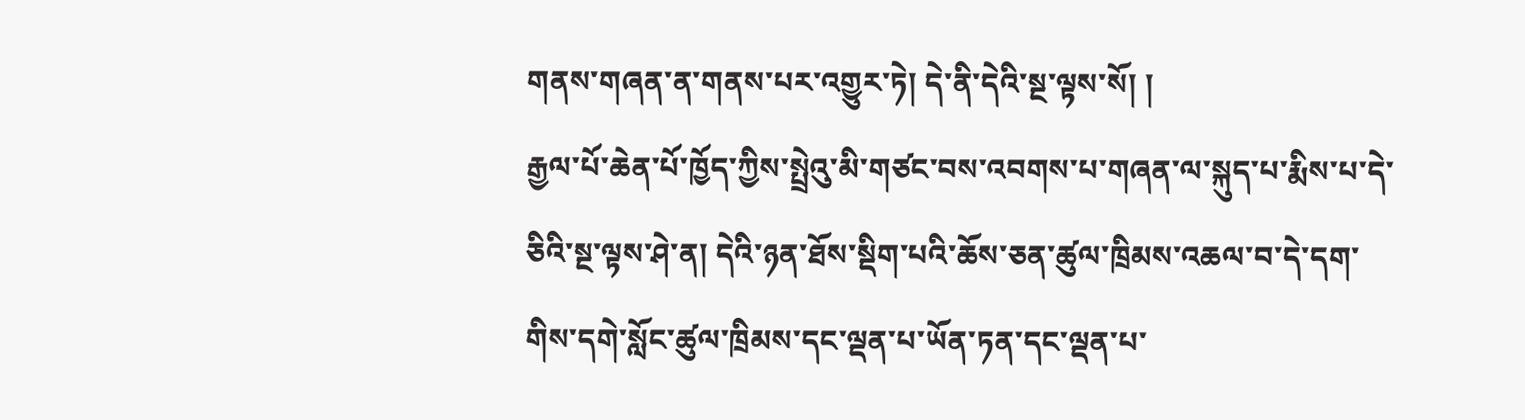གནས་གཞན་ན་གནས་པར་འགྱུར་ཏེ། དེ་ནི་དེའི་སྔ་ལྟས་སོ། །
རྒྱལ་པོ་ཆེན་པོ་ཁྱོད་ཀྱིས་སྤྲེའུ་མི་གཙང་བས་འབགས་པ་གཞན་ལ་སྐུད་པ་རྨིས་པ་དེ་ཅིའི་སྔ་ལྟས་ཤེ་ན། དེའི་ཉན་ཐོས་སྡིག་པའི་ཆོས་ཅན་ཚུལ་ཁྲིམས་འཆལ་བ་དེ་དག་གིས་དགེ་སློང་ཚུལ་ཁྲིམས་དང་ལྡན་པ་ཡོན་ཏན་དང་ལྡན་པ་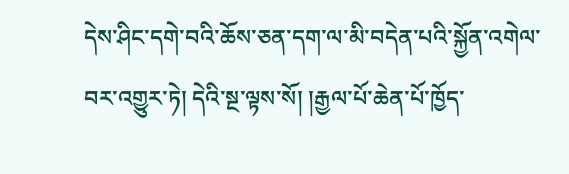དེས་ཤིང་དགེ་བའི་ཆོས་ཅན་དག་ལ་མི་བདེན་པའི་སྐྱོན་འགེལ་བར་འགྱུར་ཏེ། དེའི་སྔ་ལྟས་སོ། །རྒྱལ་པོ་ཆེན་པོ་ཁྱོད་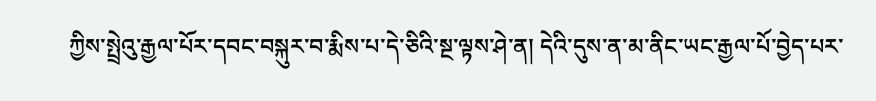ཀྱིས་སྤྲེའུ་རྒྱལ་པོར་དབང་བསྐུར་བ་རྨིས་པ་དེ་ཅིའི་སྔ་ལྟས་ཤེ་ན། དེའི་དུས་ན་མ་ནིང་ཡང་རྒྱལ་པོ་བྱེད་པར་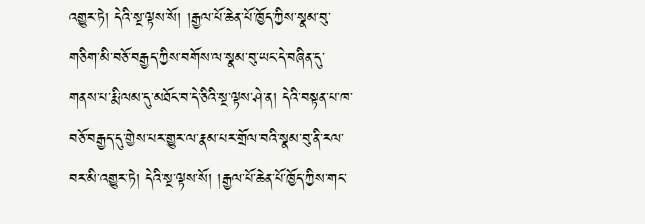འགྱུར་ཏེ། དེའི་སྔ་ལྟས་སོ། །རྒྱལ་པོ་ཆེན་པོ་ཁྱོད་ཀྱིས་སྣམ་བུ་གཅིག་མི་བཅོ་བརྒྱད་ཀྱིས་བགོས་ལ་སྣམ་བུ་ཡང་དེ་བཞིན་དུ་གནས་པ་རྨི་ལམ་དུ་མཐོང་བ་དེ་ཅིའི་སྔ་ལྟས་ཤེ་ན། དེའི་བསྟན་པ་ཁ་བཅོ་བརྒྱད་དུ་གྱེས་པར་གྱུར་ལ་རྣམ་པར་གྲོལ་བའི་སྣམ་བུ་ནི་རལ་བར་མི་འགྱུར་ཏེ། དེའི་སྔ་ལྟས་སོ། །རྒྱལ་པོ་ཆེན་པོ་ཁྱོད་ཀྱིས་གང་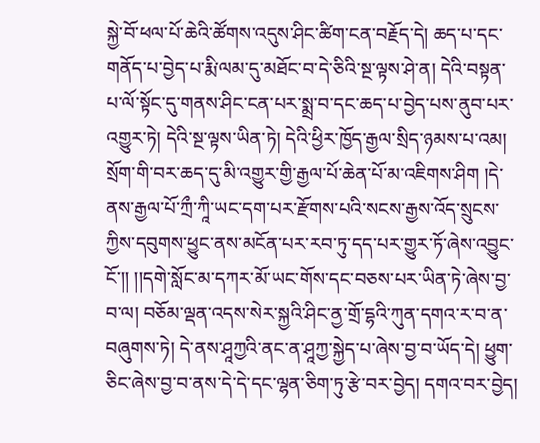སྐྱེ་བོ་ཕལ་པོ་ཆེའི་ཚོགས་འདུས་ཤིང་ཚིག་ངན་བརྗོད་དེ། ཆད་པ་དང་གནོད་པ་བྱེད་པ་རྨི་ལམ་དུ་མཐོང་བ་དེ་ཅིའི་སྔ་ལྟས་ཤེ་ན། དེའི་བསྟན་པ་ལོ་སྟོང་དུ་གནས་ཤིང་ངན་པར་སྨྲ་བ་དང་ཆད་པ་བྱེད་པས་ནུབ་པར་འགྱུར་ཏེ། དེའི་སྔ་ལྟས་ཡིན་ཏེ། དེའི་ཕྱིར་ཁྱོད་རྒྱལ་སྲིད་ཉམས་པ་འམ། སྲོག་གི་བར་ཆད་དུ་མི་འགྱུར་གྱི་རྒྱལ་པོ་ཆེན་པོ་མ་འཇིགས་ཤིག །དེ་ནས་རྒྱལ་པོ་ཀྲྀ་ཀཱི་ཡང་དག་པར་རྫོགས་པའི་སངས་རྒྱས་འོད་སྲུངས་ཀྱིས་དབུགས་ཕྱུང་ནས་མངོན་པར་རབ་ཏུ་དད་པར་གྱུར་ཏོ་ཞེས་འབྱུང་ངོ་།། །།དགེ་སློང་མ་དཀར་མོ་ཡང་གོས་དང་བཅས་པར་ཡིན་ཏེ་ཞེས་བྱ་བ་ལ། བཅོམ་ལྡན་འདས་སེར་སྐྱའི་ཤིང་ནྱ་གྲོ་དྷའི་ཀུན་དགའ་ར་བ་ན་བཞུགས་ཏེ། དེ་ནས་ཤཱཀྱའི་ནང་ན་ཤཱཀྱ་སྐྱེད་པ་ཞེས་བྱ་བ་ཡོད་དེ། ཕྱུག་ཅིང་ཞེས་བྱ་བ་ནས་དེ་དེ་དང་ལྷན་ཅིག་ཏུ་རྩེ་བར་བྱེད། དགའ་བར་བྱེད།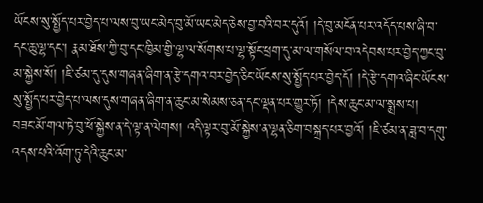ཡོངས་སུ་སྤྱོད་པར་བྱེད་པ་ལས་བུ་ཡང་མེད་བུ་མོ་ཡང་མེད་ཅེས་བྱ་བའི་བར་དུའོ། །དེ་བུ་མངོན་པར་འདོད་པས་ཞི་བ་དང་ཆུ་ལྷ་དང་། རྣམ་ཐོས་ཀྱི་བུ་དང་ཁྱིམ་གྱི་ལྷ་ལ་སོགས་པ་ལྷ་སྟོང་ཕྲག་དུ་མ་ལ་གསོལ་བ་འདེབས་པར་བྱེད་ཀྱང་བུ་མ་སྐྱེས་སོ། །ཇི་ཙམ་དུ་དུས་གཞན་ཞིག་ན་རྩེ་དགའ་བར་བྱེད་ཅིང་ཡོངས་སུ་སྤྱོད་པར་བྱེད་དོ། །དེ་རྩེ་དགའ་ཞིང་ཡོངས་སུ་སྤྱོད་པར་བྱེད་པ་ལས་དུས་གཞན་ཞིག་ན་ཆུང་མ་སེམས་ཅན་དང་ལྡན་པར་གྱུར་ཏོ། །དེས་ཆུང་མ་ལ་སྨྲས་པ།
བཟང་མོ་གལ་ཏེ་བུ་ཕོ་སྐྱེས་ན་དེ་ལྟ་ན་ལེགས། འདི་ལྟར་བུ་མོ་སྐྱེས་ན་ལྷན་ཅིག་བསྐྲད་པར་བྱའོ། །ཇི་ཙམ་ན་ཟླ་བ་དགུ་འདས་པའི་འོག་ཏུ་དེའི་ཆུང་མ་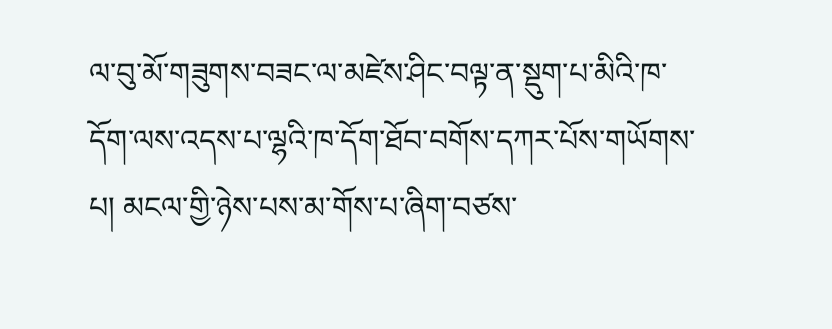ལ་བུ་མོ་གཟུགས་བཟང་ལ་མཛེས་ཤིང་བལྟ་ན་སྡུག་པ་མིའི་ཁ་དོག་ལས་འདས་པ་ལྷའི་ཁ་དོག་ཐོབ་བགོས་དཀར་པོས་གཡོགས་པ། མངལ་གྱི་ཉེས་པས་མ་གོས་པ་ཞིག་བཙས་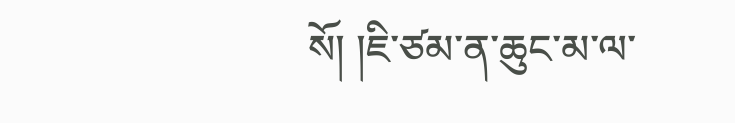སོ། །ཇི་ཙམ་ན་ཆུང་མ་ལ་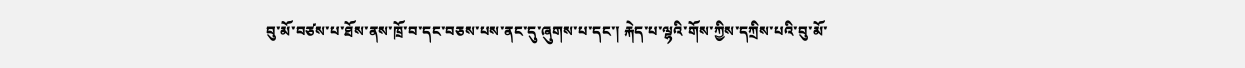བུ་མོ་བཙས་པ་ཐོས་ནས་ཁྲོ་བ་དང་བཅས་པས་ནང་དུ་ཞུགས་པ་དང་། རྐེད་པ་ལྷའི་གོས་ཀྱིས་དཀྲིས་པའི་བུ་མོ་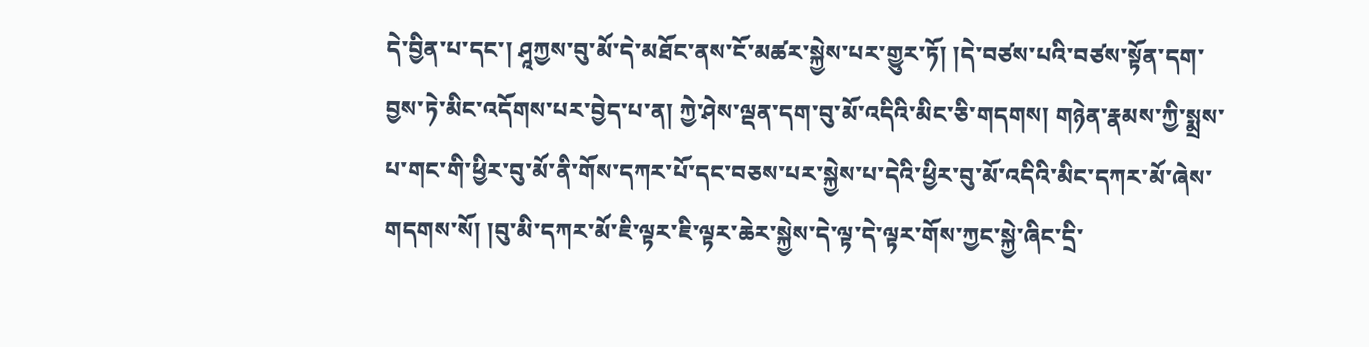དེ་བྱིན་པ་དང་། ཤཱཀྱས་བུ་མོ་དེ་མཐོང་ནས་ངོ་མཚར་སྐྱེས་པར་གྱུར་ཏོ། །དེ་བཙས་པའི་བཙས་སྟོན་དག་བྱས་ཏེ་མིང་འདོགས་པར་བྱེད་པ་ན། ཀྱེ་ཤེས་ལྡན་དག་བུ་མོ་འདིའི་མིང་ཅི་གདགས། གཉེན་རྣམས་ཀྱི་སྨྲས་པ་གང་གི་ཕྱིར་བུ་མོ་ནི་གོས་དཀར་པོ་དང་བཅས་པར་སྐྱེས་པ་དེའི་ཕྱིར་བུ་མོ་འདིའི་མིང་དཀར་མོ་ཞེས་གདགས་སོ། །བུ་མི་དཀར་མོ་ཇི་ལྟར་ཇི་ལྟར་ཆེར་སྐྱེས་དེ་ལྟ་དེ་ལྟར་གོས་ཀྱང་སྐྱེ་ཞིང་དྲི་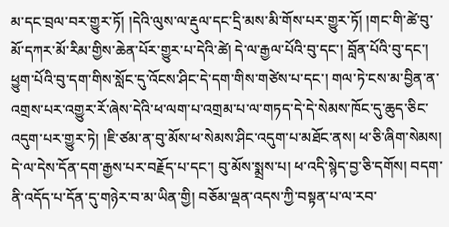མ་དང་བྲལ་བར་གྱུར་ཏོ། །དེའི་ལུས་ལ་རྡུལ་དང་དྲི་མས་མི་གོས་པར་གྱུར་ཏོ། །གང་གི་ཚེ་བུ་མོ་དཀར་མོ་རིམ་གྱིས་ཆེན་པོར་གྱུར་པ་དེའི་ཚེ། དེ་ལ་རྒྱལ་པོའི་བུ་དང་། བློན་པོའི་བུ་དང་། ཕྱུག་པོའི་བུ་དག་གིས་སློང་དུ་འོངས་ཤིང་དེ་དག་གིས་གཙེས་པ་དང་། གལ་ཏེ་ངས་མ་བྱིན་ན་འགྲས་པར་འགྱུར་རོ་ཞེས་དེའི་ཕ་ལག་པ་འགྲམ་པ་ལ་གཏད་དེ་དེ་སེམས་ཁོང་དུ་ཆུད་ཅིང་འདུག་པར་གྱུར་ཏེ། །ཇི་ཙམ་ན་བུ་མོས་ཕ་སེམས་ཤིང་འདུག་པ་མཐོང་ནས། ཕ་ཅི་ཞིག་སེམས། དེ་ལ་དེས་དོན་དག་རྒྱས་པར་བརྗོད་པ་དང་། བུ་མོས་སྨྲས་པ། ཕ་འདི་སྙེད་བྱ་ཅི་དགོས། བདག་ནི་འདོད་པ་དོན་དུ་གཉེར་བ་མ་ཡིན་གྱི། བཅོམ་ལྡན་འདས་ཀྱི་བསྟན་པ་ལ་རབ་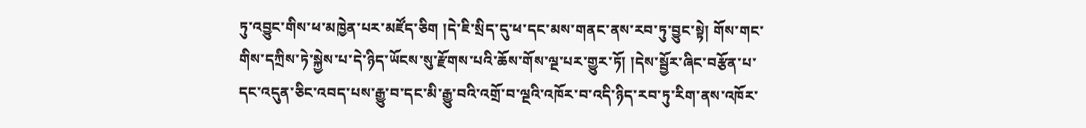ཏུ་འབྱུང་གིས་ཕ་མཁྱེན་པར་མཛོད་ཅིག །དེ་ཇི་སྲིད་དུ་ཕ་དང་མས་གནང་ནས་རབ་ཏུ་བྱུང་སྟེ། གོས་གང་གིས་དཀྲིས་ཏེ་སྐྱེས་པ་དེ་ཉིད་ཡོངས་སུ་རྫོགས་པའི་ཆོས་གོས་ལྔ་པར་གྱུར་ཏོ། །དེས་སྦྱོར་ཞིང་བརྩོན་པ་དང་འདུན་ཅིང་འབད་པས་རྒྱུ་བ་དང་མི་རྒྱུ་བའི་འགྲོ་བ་ལྔའི་འཁོར་བ་འདི་ཉིད་རབ་ཏུ་རིག་ནས་འཁོར་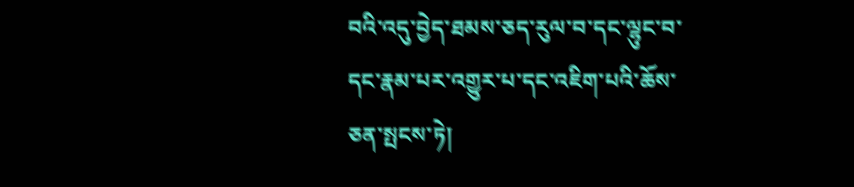བའི་འདུ་བྱེད་ཐམས་ཅད་རུལ་བ་དང་ལྷུང་བ་དང་རྣམ་པར་འགྱུར་པ་དང་འཇིག་པའི་ཆོས་ཅན་སྤངས་ཏེ།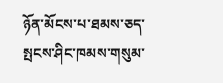ཉོན་མོངས་པ་ཐམས་ཅད་སྤངས་ཤིང་ཁམས་གསུམ་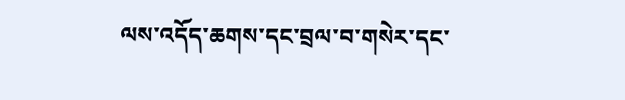ལས་འདོད་ཆགས་དང་བྲལ་བ་གསེར་དང་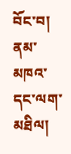བོང་བ། ནམ་མཁའ་དང་ལག་མཐིལ།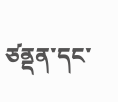ཙནྡན་དང་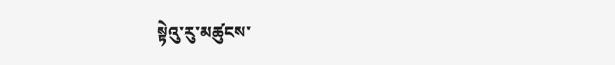སྟེའུ་རུ་མཚུངས་